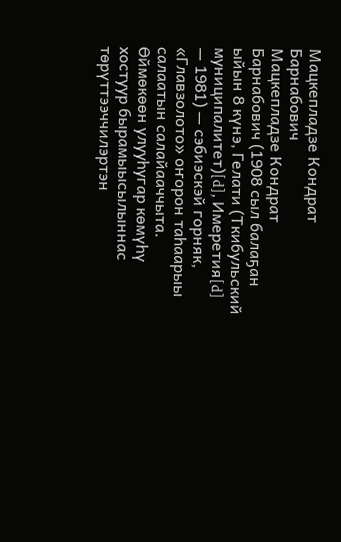Мацкепладзе Кондрат Барнабович
Мацкепладзе Кондрат Барнабович (1908 сыл балаҕан ыйын 8 күнэ, Гелати (Ткибульский муниципалитет)[d], Имеретия[d] — 1981) — сэбиэскэй горняк, «Главзолото» оҥорон таһаарыы салаатын салайааччыта. Өймөкөөн улууһугар көмүһү хостуур бырамыысылыннас төрүттээччилэртэн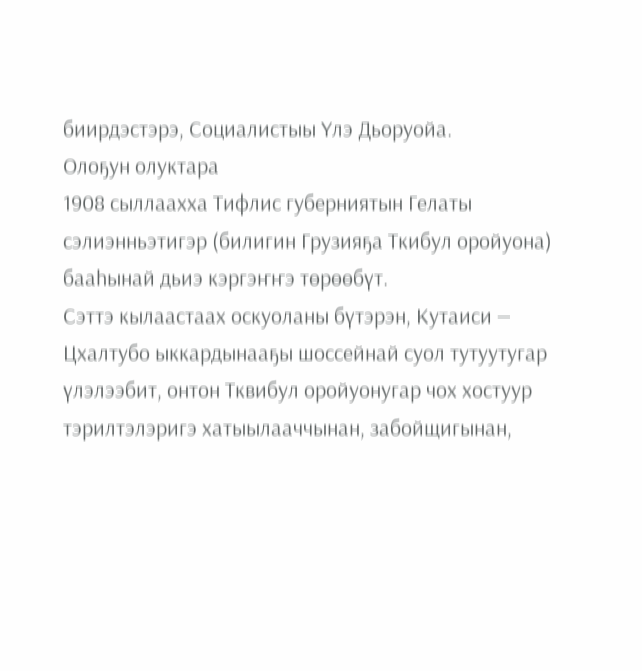биирдэстэрэ, Социалистыы Үлэ Дьоруойа.
Олоҕун олуктара
1908 сыллаахха Тифлис губерниятын Гелаты сэлиэнньэтигэр (билигин Грузияҕа Ткибул оройуона) бааһынай дьиэ кэргэҥҥэ төрөөбүт.
Сэттэ кылаастаах оскуоланы бүтэрэн, Кутаиси — Цхалтубо ыккардынааҕы шоссейнай суол тутуутугар үлэлээбит, онтон Тквибул оройуонугар чох хостуур тэрилтэлэригэ хатыылааччынан, забойщигынан,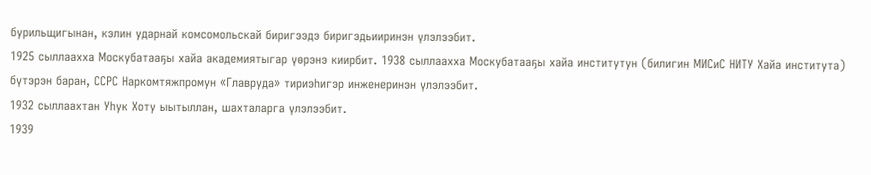бурильщигынан, кэлин ударнай комсомольскай биригээдэ биригэдьииринэн үлэлээбит.
1925 сыллаахха Москубатааҕы хайа академиятыгар үөрэнэ киирбит. 1938 сыллаахха Москубатааҕы хайа институтун (билигин МИСиС НИТУ Хайа института) бүтэрэн баран, ССРС Наркомтяжпромун «Главруда» тириэһигэр инженеринэн үлэлээбит.
1932 сыллаахтан Уһук Хоту ыытыллан, шахталарга үлэлээбит.
1939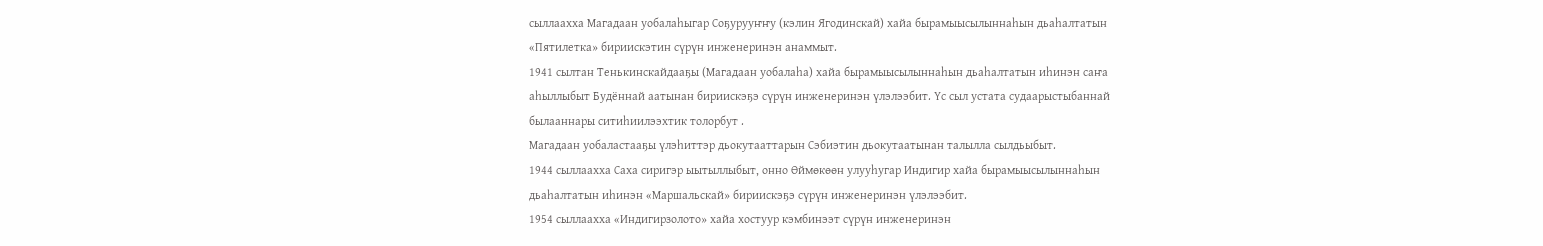сыллаахха Магадаан уобалаһыгар Соҕурууҥҥу (кэлин Ягодинскай) хайа бырамыысылыннаһын дьаһалтатын «Пятилетка» бириискэтин сүрүн инженеринэн анаммыт.
1941 сылтан Тенькинскайдааҕы (Магадаан уобалаһа) хайа бырамыысылыннаһын дьаһалтатын иһинэн саҥа аһыллыбыт Будённай аатынан бириискэҕэ сүрүн инженеринэн үлэлээбит. Үс сыл устата судаарыстыбаннай былааннары ситиһиилээхтик толорбут .
Магадаан уобаластааҕы үлэһиттэр дьокутааттарын Сэбиэтин дьокутаатынан талылла сылдьыбыт.
1944 сыллаахха Саха сиригэр ыытыллыбыт, онно Өймөкөөн улууһугар Индигир хайа бырамыысылыннаһын дьаһалтатын иһинэн «Маршальскай» бириискэҕэ сүрүн инженеринэн үлэлээбит.
1954 сыллаахха «Индигирзолото» хайа хостуур кэмбинээт сүрүн инженеринэн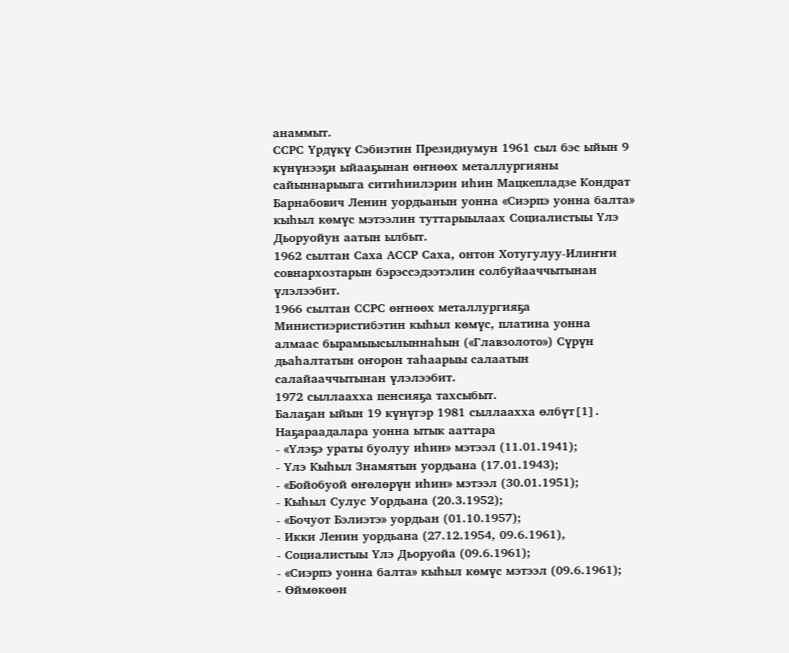анаммыт.
ССРС Үрдүкү Сэбиэтин Президиумун 1961 сыл бэс ыйын 9 күнүнээҕи ыйааҕынан өҥнөөх металлургияны сайыннарыыга ситиһиилэрин иһин Мацкепладзе Кондрат Барнабович Ленин уордьанын уонна «Сиэрпэ уонна балта» кыһыл көмүс мэтээлин туттарыылаах Социалистыы Үлэ Дьоруойун аатын ылбыт.
1962 сылтан Саха АССР Саха, онтон Хотугулуу-Илиҥҥи совнархозтарын бэрэссэдээтэлин солбуйааччытынан үлэлээбит.
1966 сылтан ССРС өҥнөөх металлургияҕа Министиэристибэтин кыһыл көмүс, платина уонна алмаас бырамыысылыннаһын («Главзолото») Сүрүн дьаһалтатын оҥорон таһаарыы салаатын салайааччытынан үлэлээбит.
1972 сыллаахха пенсияҕа тахсыбыт.
Балаҕан ыйын 19 күнүгэр 1981 сыллаахха өлбүт[1].
Наҕараадалара уонна ытык ааттара
- «Үлэҕэ ураты буолуу иһин» мэтээл (11.01.1941);
- Үлэ Кыһыл Знамятын уордьана (17.01.1943);
- «Бойобуой өҥөлөрүн иһин» мэтээл (30.01.1951);
- Кыһыл Сулус Уордьана (20.3.1952);
- «Бочуот Бэлиэтэ» уордьан (01.10.1957);
- Икки Ленин уордьана (27.12.1954, 09.6.1961),
- Социалистыы Үлэ Дьоруойа (09.6.1961);
- «Сиэрпэ уонна балта» кыһыл көмүс мэтээл (09.6.1961);
- Өймөкөөн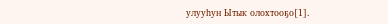улууһун Ытык олохтооҕо[1].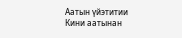Аатын үйэтитии
Кини аатынан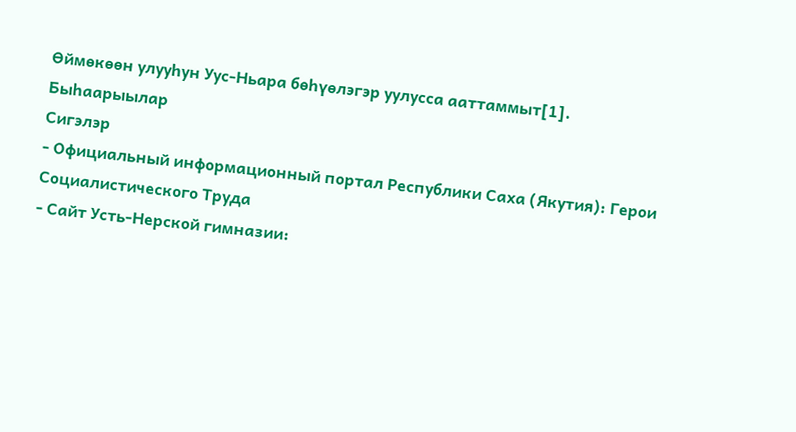Өймөкөөн улууһун Уус-Ньара бөһүөлэгэр уулусса ааттаммыт[1].
Быһаарыылар
Сигэлэр
- Официальный информационный портал Республики Саха (Якутия): Герои Социалистического Труда
- Сайт Усть-Нерской гимназии: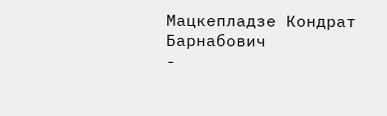Мацкепладзе Кондрат Барнабович
-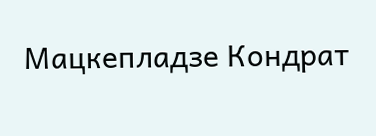Мацкепладзе Кондрат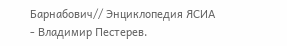Барнабович// Энциклопедия ЯСИА
- Владимир Пестерев.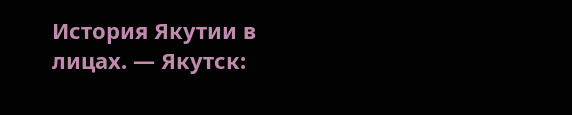История Якутии в лицах. — Якутск: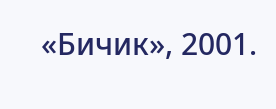«Бичик», 2001.